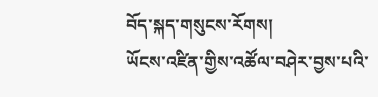བོད་སྐད་གསུངས་རོགས།
ཡོངས་འཛིན་གྱིས་འཚོལ་བཤེར་བྱས་པའི་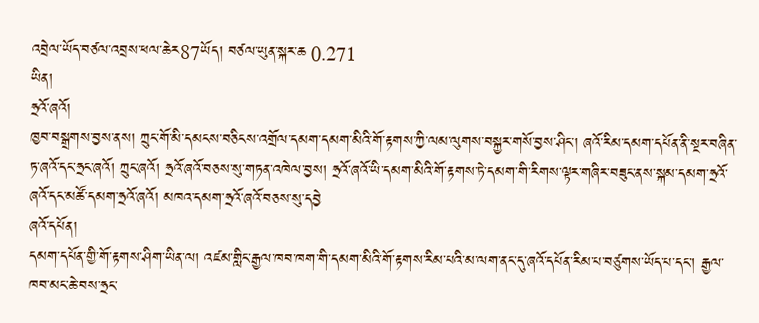འབྲེལ་ཡོད་བཙལ་འབྲས་ཕལ་ཆེར87ཡོད། བཙལ་ཡུན་སྐར་ཆ 0.271
ཡིན།
ཧྲའོ་ཞའོ།
ཁྱབ་བསྒྲགས་བྱས་ནས། ཀྲུང་གོ་མི་དམངས་བཅིངས་འགྲོལ་དམག་དམག་མིའི་གོ་རྟགས་ཀྱི་ལམ་ལུགས་བསྐྱར་གསོ་བྱས་ཤིང་། ཞའོ་རིམ་དམག་དཔོན་ནི་སྔར་བཞིན་ཏ་ཞའོ་དང་ཧྲང་ཞའོ། ཀྲུང་ཞའོ། ཧྲའོ་ཞའོ་བཅས་སུ་གཏན་འཁེལ་བྱས། ཧྲའོ་ཞའོ་ཡི་དམག་མིའི་གོ་རྟགས་ཏེ་དམག་གི་རིགས་ལྟར་གཞིར་བཟུང་ནས་སྐམ་དམག་ཧྲའོ་ཞའོ་དང་མཚོ་དམག་ཧྲའོ་ཞའོ། མཁའ་དམག་ཧྲའོ་ཞའོ་བཅས་སུ་དབྱེ
ཞའོ་དཔོན།
དམག་དཔོན་གྱི་གོ་རྟགས་ཤིག་ཡིན་ལ། འཛམ་གླིང་རྒྱལ་ཁབ་ཁག་གི་དམག་མིའི་གོ་རྟགས་རིམ་པའི་མ་ལག་ནང་དུ་ཞའོ་དཔོན་རིམ་པ་བཙུགས་ཡོད་པ་དང་། རྒྱལ་ཁབ་མང་ཆེ་བས་ཧྲང་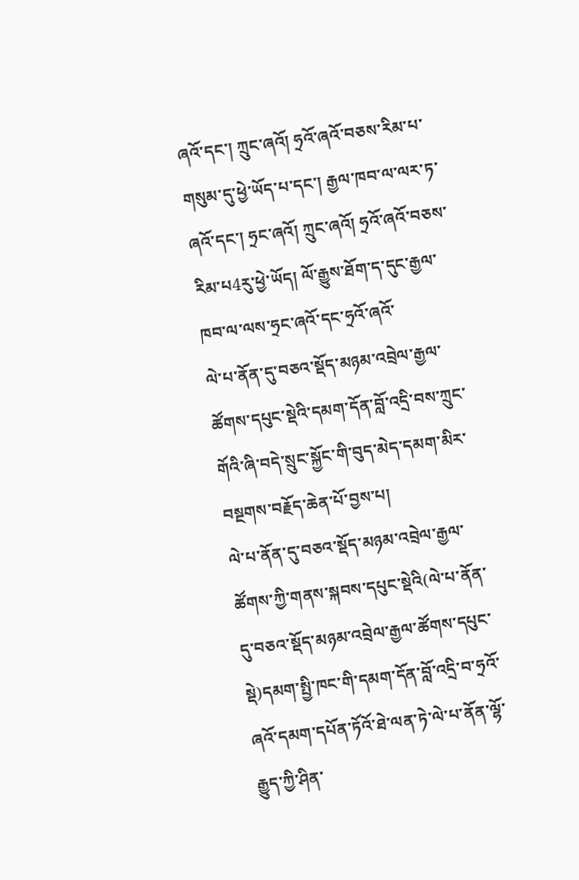ཞའོ་དང་། ཀྲུང་ཞའོ། ཧྲའོ་ཞའོ་བཅས་རིམ་པ་གསུམ་དུ་ཕྱེ་ཡོད་པ་དང་། རྒྱལ་ཁབ་ལ་ལར་ཏ་ཞའོ་དང་། ཧྲང་ཞའོ། ཀྲུང་ཞའོ། ཧྲའོ་ཞའོ་བཅས་རིམ་པ4རུ་ཕྱེ་ཡོད། ལོ་རྒྱུས་ཐོག་ད་དུང་རྒྱལ་ཁབ་ལ་ལས་ཧྲང་ཞའོ་དང་ཧྲའོ་ཞའོ་
ལེ་པ་ནོན་དུ་བཅའ་སྡོད་མཉམ་འབྲེལ་རྒྱལ་ཚོགས་དཔུང་སྡེའི་དམག་དོན་བློ་འདྲི་བས་ཀྲུང་གོའི་ཞི་བདེ་སྲུང་སྐྱོང་གི་བུད་མེད་དམག་མིར་བསྔགས་བརྗོད་ཆེན་པོ་བྱས་པ།
ལེ་པ་ནོན་དུ་བཅའ་སྡོད་མཉམ་འབྲེལ་རྒྱལ་ཚོགས་ཀྱི་གནས་སྐབས་དཔུང་སྡེའི(ལེ་པ་ནོན་དུ་བཅའ་སྡོད་མཉམ་འབྲེལ་རྒྱལ་ཚོགས་དཔུང་སྡེ)དམག་སྤྱི་ཁང་གི་དམག་དོན་བློ་འདྲི་བ་ཧྲའོ་ཞའོ་དམག་དཔོན་ཏོའོ་ཐེ་ལན་ཏེ་ལེ་པ་ནོན་ལྷོ་རྒྱུད་ཀྱི་ཤིན་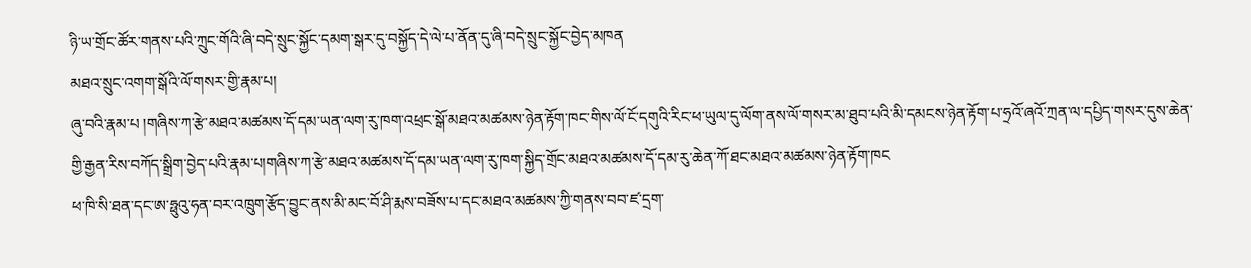ཉི་ཡ་གྲོང་ཚོར་གནས་པའི་ཀྲུང་གོའི་ཞི་བདེ་སྲུང་སྐྱོང་དམག་སྒར་དུ་བསྐྱོད་དེ་ལེ་པ་ནོན་དུ་ཞི་བདེ་སྲུང་སྐྱོང་བྱེད་མཁན
མཐའ་སྲུང་འགག་སྒོའི་ལོ་གསར་གྱི་རྣམ་པ།
ཞུ་བའི་རྣམ་པ །གཞིས་ཀ་རྩེ་མཐའ་མཚམས་དོ་དམ་ཡན་ལག་རུ་ཁག་འཕྲང་སྒོ་མཐའ་མཚམས་ཉེན་རྟོག་ཁང་གིས་ལོ་ངོ་དགུའི་རིང་ཕ་ཡུལ་དུ་ལོག་ནས་ལོ་གསར་མ་ཐུབ་པའི་མི་དམངས་ཉེན་རྟོག་པ་ཧྲའོ་ཞའོ་ཀྲན་ལ་དཔྱིད་གསར་དུས་ཆེན་གྱི་རྒྱན་རིས་བཀོད་སྒྲིག་བྱེད་པའི་རྣམ་པ།གཞིས་ཀ་རྩེ་མཐའ་མཚམས་དོ་དམ་ཡན་ལག་རུ་ཁག་སྐྱིད་གྲོང་མཐའ་མཚམས་དོ་དམ་རུ་ཆེན་ཀོ་ཐང་མཐའ་མཚམས་ཉེན་རྟོག་ཁང
ཕ་ཁི་སི་ཐན་དང་ཨ་ཧྥུའུ་ཧན་བར་འཁྲུག་རྩོད་བྱུང་ནས་མི་མང་བོ་ཤི་རྨས་བཟོས་པ་དང་མཐའ་མཚམས་ཀྱི་གནས་བབ་ཛ་དྲག་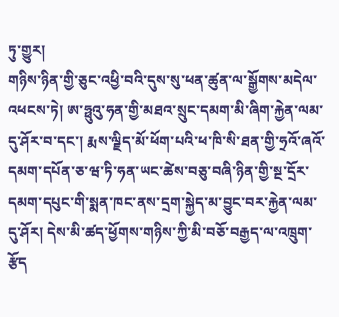ཏུ་གྱུར།
གཉིས་ཉིན་གྱི་ཅུང་འཕྱི་བའི་དུས་སུ་ཕན་ཚུན་ལ་སྒྱོགས་མདེལ་འཕངས་ཏེ། ཨ་ཧྥུའུ་ཧན་གྱི་མཐའ་སྲུང་དམག་མི་ཞིག་རྐྱེན་ལམ་དུ་ཤོར་བ་དང་། རྨས་ལྗིད་མོ་ཕོག་པའི་ཕ་ཁི་སི་ཐན་གྱི་ཧྲའོ་ཞའོ་དམག་དཔོན་ཅ་ཝ་ཏི་ཧན་ཡང་ཚེས་བཅུ་བཞི་ཉིན་གྱི་སྔ་དྲོར་དམག་དཔུང་གི་སྨན་ཁང་ནས་དྲག་སྐྱེད་མ་བྱུང་བར་རྐྱེན་ལམ་དུ་ཤོར། དེས་མི་ཚད་ཕྱོགས་གཉིས་ཀྱི་མི་བཅོ་བརྒྱད་ལ་འཁྲུག་རྩོད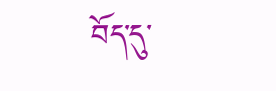བོད་དུ་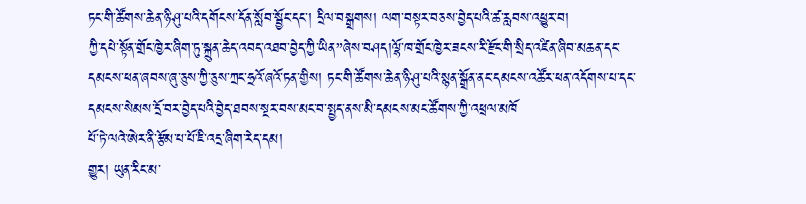ཏང་གི་ཚོགས་ཆེན་ཉི་ཤུ་པའི་དགོངས་དོན་སློབ་སྦྱོང་དང་། དྲིལ་བསྒྲགས། ལག་བསྟར་བཅས་བྱེད་པའི་ཚ་རླབས་འཕྱུར་བ།
ཀྱི་དཔེ་སྟོན་གྲོང་ཁྱེར་ཞིག་ཏུ་སྐྲུན་ཆེད་འབད་འཐབ་བྱེད་ཀྱི་ཡིན”ཞེས་བཤད།ལྷོ་ཁ་གྲོང་ཁྱེར་ཟངས་རི་རྫོང་གི་སྲིད་འཛིན་ཞིབ་མཆན་དང་དམངས་ཕན་ཞབས་ཞུ་ཅུས་ཀྱི་ཅུས་ཀྲང་ཧྲའོ་ཞའོ་ཏན་གྱིས། ཏང་གི་ཚོགས་ཆེན་ཉི་ཤུ་པའི་སྙན་སྒྲོན་ནང་དམངས་འཚོར་ཕན་འདོགས་པ་དང་དམངས་སེམས་དྲོ་བར་བྱེད་པའི་བྱེད་ཐབས་སྔར་བས་མང་བ་སྤྱད་ནས་མི་དམངས་མང་ཚོགས་ཀྱི་འཕྲལ་མཁོ
པོ་ཏེ་ལའེ་ཨེར་ནི་རྩོམ་པ་པོ་ཇི་འདྲ་ཞིག་རེད་དམ།
གྱུར། ཡུན་རིང་མ་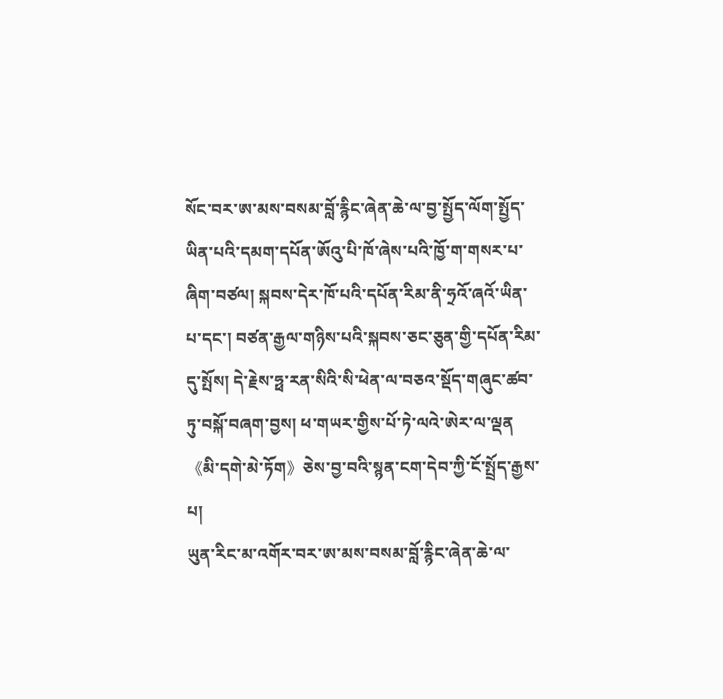སོང་བར་ཨ་མས་བསམ་བློ་རྙིང་ཞེན་ཆེ་ལ་བྱ་སྤྱོད་ལོག་སྤྱོད་ཡིན་པའི་དམག་དཔོན་ཨོའུ་པི་ཁོ་ཞེས་པའི་ཁྱོ་ག་གསར་པ་ཞིག་བཙལ། སྐབས་དེར་ཁོ་པའི་དཔོན་རིམ་ནི་ཧྲའོ་ཞའོ་ཡིན་པ་དང་། བཙན་རྒྱལ་གཉིས་པའི་སྐབས་ཅང་ཅུན་གྱི་དཔོན་རིམ་དུ་སྤོས། དེ་རྗེས་ཧྥ་རན་སིའི་སི་ཕེན་ལ་བཅའ་སྡོད་གཞུང་ཚབ་ཏུ་བསྐོ་བཞག་བྱས། ཕ་གཡར་གྱིས་པོ་ཏེ་ལའེ་ཨེར་ལ་ལྡན
《མི་དགེ་མེ་ཏོག》ཅེས་བྱ་བའི་སྙན་ངག་དེབ་ཀྱི་ངོ་སྤྲོད་རྒྱས་པ།
ཡུན་རིང་མ་འགོར་བར་ཨ་མས་བསམ་བློ་རྙིང་ཞེན་ཆེ་ལ་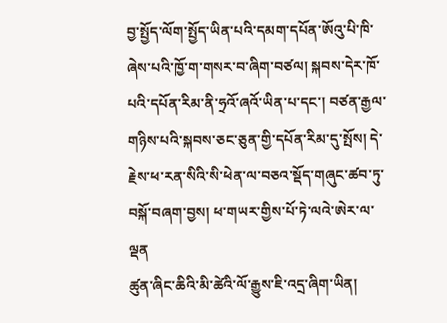བྱ་སྤྱོད་ལོག་སྤྱོད་ཡིན་པའི་དམག་དཔོན་ཨོའུ་པི་ཁི་ཞེས་པའི་ཁྱོ་ག་གསར་བ་ཞིག་བཙལ། སྐབས་དེར་ཁོ་པའི་དཔོན་རིམ་ནི་ཧྲའོ་ཞའོ་ཡིན་པ་དང་། བཙན་རྒྱལ་གཉིས་པའི་སྐབས་ཅང་ཅུན་གྱི་དཔོན་རིམ་དུ་སྤོས། དེ་རྗེས་ཕ་རན་སིའི་སི་ཕེན་ལ་བཅའ་སྡོད་གཞུང་ཚབ་ཏུ་བསྐོ་བཞག་བྱས། ཕ་གཡར་གྱིས་པོ་ཏེ་ལའེ་ཨེར་ལ་ལྡན
ཚུན་ཞིང་ཆིའི་མི་ཚེའི་ལོ་རྒྱུས་ཇི་འདྲ་ཞིག་ཡིན།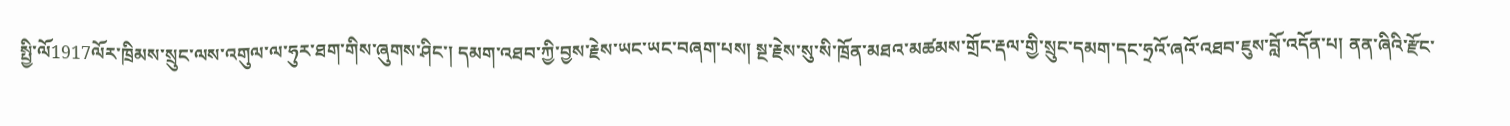སྤྱི་ལོ1917ལོར་ཁྲིམས་སྲུང་ལས་འགུལ་ལ་ཧུར་ཐག་གིས་ཞུགས་ཤིང་། དམག་འཐབ་ཀྱི་བྱས་རྗེས་ཡང་ཡང་བཞག་པས། སྔ་རྗེས་སུ་སི་ཁྲོན་མཐའ་མཚམས་གྲོང་རྡལ་གྱི་སྲུང་དམག་དང་ཧྲའོ་ཞའོ་འཐབ་ཇུས་བློ་འདོན་པ། ནན་ཞིའི་རྫོང་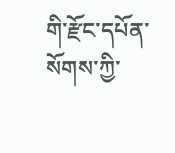གི་རྫོང་དཔོན་སོགས་ཀྱི་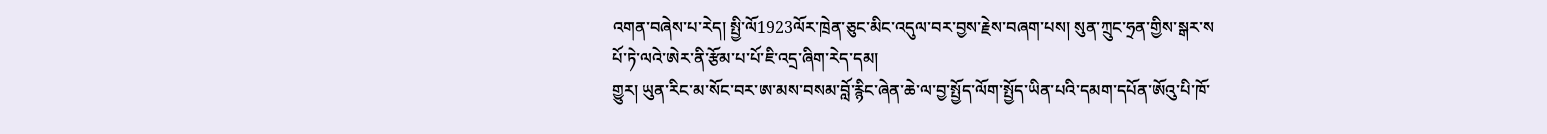འགན་བཞེས་པ་རེད། སྤྱི་ལོ1923ལོར་ཁྲེན་ཅུང་མིང་འདུལ་བར་བྱས་རྗེས་བཞག་པས། སུན་ཀྲུང་ཧྲན་གྱིས་སྒར་ས
པོ་ཏེ་ལའེ་ཨེར་ནི་རྩོམ་པ་པོ་ཇི་འདྲ་ཞིག་རེད་དམ།
གྱུར། ཡུན་རིང་མ་སོང་བར་ཨ་མས་བསམ་བློ་རྙིང་ཞེན་ཆེ་ལ་བྱ་སྤྱོད་ལོག་སྤྱོད་ཡིན་པའི་དམག་དཔོན་ཨོའུ་པི་ཁོ་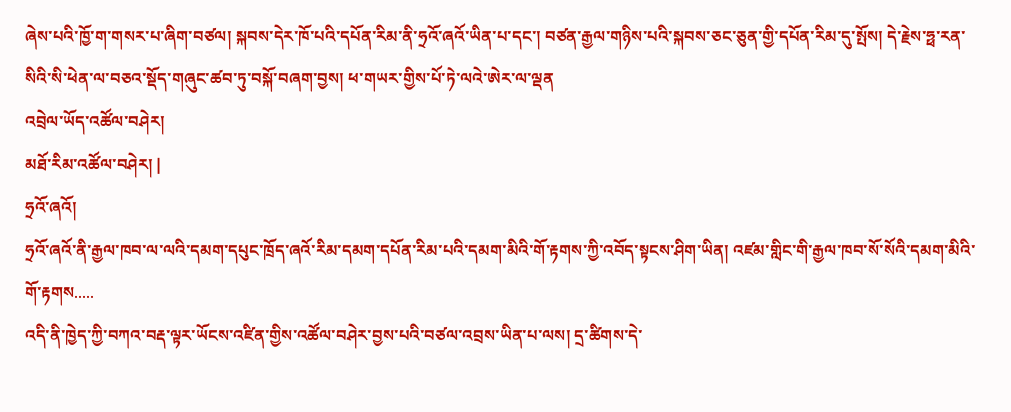ཞེས་པའི་ཁྱོ་ག་གསར་པ་ཞིག་བཙལ། སྐབས་དེར་ཁོ་པའི་དཔོན་རིམ་ནི་ཧྲའོ་ཞའོ་ཡིན་པ་དང་། བཙན་རྒྱལ་གཉིས་པའི་སྐབས་ཅང་ཅུན་གྱི་དཔོན་རིམ་དུ་སྤོས། དེ་རྗེས་ཧྥ་རན་སིའི་སི་ཕེན་ལ་བཅའ་སྡོད་གཞུང་ཚབ་ཏུ་བསྐོ་བཞག་བྱས། ཕ་གཡར་གྱིས་པོ་ཏེ་ལའེ་ཨེར་ལ་ལྡན
འབྲེལ་ཡོད་འཚོལ་བཤེར།
མཐོ་རིམ་འཚོལ་བཤེར། |
ཧྲའོ་ཞའོ།
ཧྲའོ་ཞའོ་ནི་རྒྱལ་ཁབ་ལ་ལའི་དམག་དཔུང་ཁྲོད་ཞའོ་རིམ་དམག་དཔོན་རིམ་པའི་དམག་མིའི་གོ་རྟགས་ཀྱི་འབོད་སྟངས་ཤིག་ཡིན། འཛམ་གླིང་གི་རྒྱལ་ཁབ་སོ་སོའི་དམག་མིའི་གོ་རྟགས.....
འདི་ནི་ཁྱེད་ཀྱི་བཀའ་བརྡ་ལྟར་ཡོངས་འཛིན་གྱིས་འཚོལ་བཤེར་བྱས་པའི་བཙལ་འབྲས་ཡིན་པ་ལས། དྲ་ཚིགས་དེ་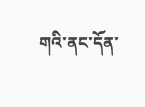གའི་ནང་དོན་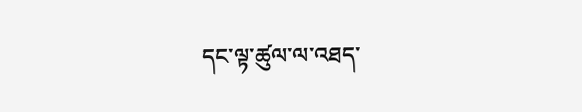དང་ལྟ་ཚུལ་ལ་འཐད་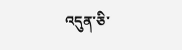འདུན་ཅི་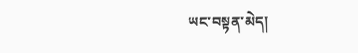ཡང་བསྟན་མེད།